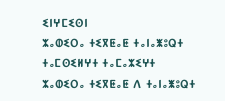ⵉⵏⵖⵎⵉⵙⵏ
ⵣⴰⵀⵉⵔⴰ ⵜⵉⴳⵟⴰⵟ ⵜⴰⵏⴰⵥⵓⵕⵜ ⵜⴰⵎⵙⵉⵍⵖⵜ ⵜⴰⵎⴰⵣⵉⵖⵜ
ⵣⴰⵀⵉⵔⴰ ⵜⵉⴳⵟⴰⵟ ⴷ ⵜⴰⵏⴰⵥⵓⵕⵜ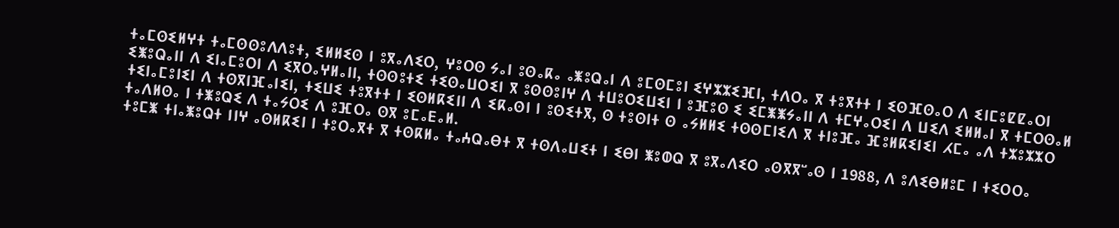ⵜⴰⵎⵙⵉⵍⵖⵜ ⵜⴰⵎⵙⵙⵓⴷⴷⵓⵜ, ⵉⵍⵍⵉⵙ ⵏ ⵓⴳⴰⴷⵉⵔ, ⵖⵓⵔⵙ ⵢⴰⵏ ⵓⵙⴰⴽⴰ ⴰⵥⵓⵕⴰⵏ ⴷ ⵓⵎⵙⵎⵓⵏ ⵉⵖⵣⵣⵉⴼⵏ, ⵜⴷⵔⴰ ⴳ ⵜⵓⴳⵜⵜ ⵏ ⵉⵙⴼⵙⴰⵔ ⴷ ⵉⵏⵎⵓⵇⵇⴰⵔⵏ ⵉⵥⵓⵕⴰⵏⵏ ⴷ ⵉⵏⴰⵎⵓⵔⵏ ⴷ ⵉⴳⵔⴰⵖⵍⴰⵏⵏ, ⵜⵙⵙⵓⵜⵉ ⵜⵉⵙⴰⵡⵔⵉⵏ ⴳ ⵓⵙⵙⵓⵏⵖ ⴷ ⵜⵡⵓⵔⵉⵡⵉⵏ ⵏ ⵓⴼⵓⵙ ⵉ ⵉⵎⵥⵥⵢⴰⵏⵏ ⴷ ⵜⵎⵖⴰⵔⵉⵏ ⴷ ⵡⵉⴷ ⵉⵍⵍⴰⵏ ⴳ ⵜⵎⵔⵙⴰⵍ ⵜⵉⵏⴰⵎⵓⵏⵉⵏ ⴷ ⵜⵙⴳⵏⴼⴰⵏⵉⵏ, ⵜⵉⵡⵉ ⵜⵓⴳⵜⵜ ⵏ ⵉⵙⵍⴽⵉⵏⵏ ⴷ ⵉⴽⴰⵙⵏ ⵏ ⵓⵙⵉⵜⴳ, ⵙ ⵜⵓⵙⵏⵜ ⵙ ⴰⵢⵍⵍⵉ ⵜⵙⵙⵎⵏⵉⴷ ⴳ ⵜⵏⵓⴼⴰ ⴼⵓⵍⴽⵉⵏⵉⵏ ⵃⵎⴰ ⴰⴷ ⵜⵣⵓⵣⵣⵔ ⵜⴰⴷⵍⵙⴰ ⵏ ⵜⵥⵓⵕⵉ ⴷ ⵜⴰⵢⵔⵉ ⴷ ⵓⴼⵔⴰ ⵙⴳ ⵓⵎⴰⴹⴰⵍ.
ⵜⵓⵎⵥ ⵜⵏⴰⵥⵓⵕⵜ ⵏⵏⵖ ⴰⵙⵍⴽⵉⵏ ⵏ ⵜⵓⵔⴰⴳⵜ ⴳ ⵜⵙⴽⵍⴰ ⵜⴰⵄⵕⴰⴱⵜ ⴳ ⵜⵙⴷⴰⵡⵉⵜ ⵏ ⵉⴱⵏ ⵥⵓⵀⵕ ⴳ ⵓⴳⴰⴷⵉⵔ ⴰⵙⴳⴳⵯⴰⵙ ⵏ 1988, ⴷ ⵓⴷⵉⴱⵍⵓⵎ ⵏ ⵜⵉⵔⵔⴰ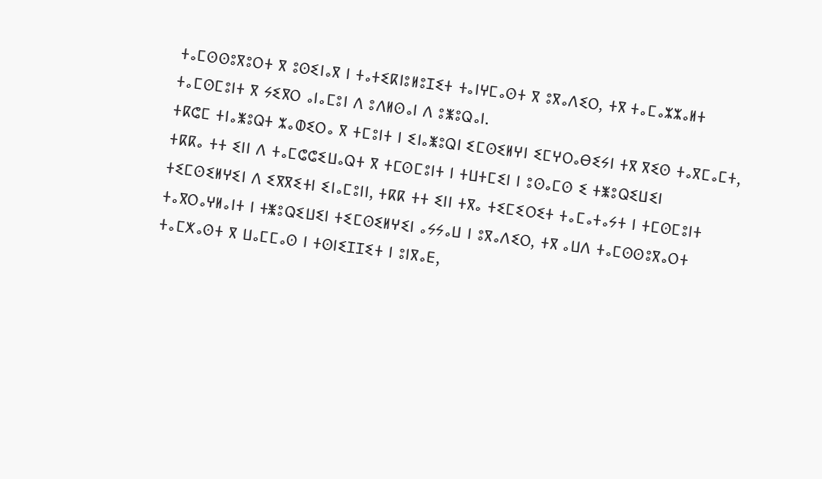ⵜⴰⵎⵙⵙⵓⴳⵓⵔⵜ ⴳ ⵓⵙⵉⵏⴰⴳ ⵏ ⵜⴰⵜⵉⴽⵏⵓⵍⵓⵊⵉⵜ ⵜⴰⵏⵖⵎⴰⵙⵜ ⴳ ⵓⴳⴰⴷⵉⵔ, ⵜⴳ ⵜⴰⵎⴰⵣⵣⴰⵍⵜ ⵜⴰⵎⵙⵎⵓⵏⵜ ⴳ ⵢⵉⴳⵔ ⴰⵏⴰⵎⵓⵏ ⴷ ⵓⴷⵍⵙⴰⵏ ⴷ ⵓⵥⵓⵕⴰⵏ.
ⵜⴽⵛⵎ ⵜⵏⴰⵥⵓⵕⵜ ⵣⴰⵀⵉⵔⴰ ⴳ ⵜⵎⵓⵏⵜ ⵏ ⵉⵏⴰⵥⵓⵕⵏ ⵉⵎⵙⵉⵍⵖⵏ ⵉⵎⵖⵔⴰⴱⵉⵢⵏ ⵜⴳ ⴳⵉⵙ ⵜⴰⴳⵎⴰⵎⵜ, ⵜⴽⴽⴰ ⵜⵜ ⵉⵏⵏ ⴷ ⵜⴰⵎⵛⵛⵉⵡⴰⵕⵜ ⴳ ⵜⵎⵙⵎⵓⵏⵜ ⵏ ⵜⵡⵜⵎⵉⵏ ⵏ ⵓⵙⴰⵎⵙ ⵉ ⵜⵥⵓⵕⵉⵡⵉⵏ ⵜⵉⵎⵙⵉⵍⵖⵉⵏ ⴷ ⵉⴳⴳⵉⵜⵏ ⵉⵏⴰⵎⵓⵏⵏ, ⵜⴽⴽ ⵜⵜ ⵉⵏⵏ ⵜⴳⴰ ⵜⵉⵎⵉⵔⵉⵜ ⵜⴰⵎⴰⵜⴰⵢⵜ ⵏ ⵜⵎⵙⵎⵓⵏⵜ ⵜⴰⴳⵔⴰⵖⵍⴰⵏⵜ ⵏ ⵜⵥⵓⵕⵉⵡⵉⵏ ⵜⵉⵎⵙⵉⵍⵖⵉⵏ ⴰⵢⵢⴰⵡ ⵏ ⵓⴳⴰⴷⵉⵔ, ⵜⴳ ⴰⵡⴷ ⵜⴰⵎⵙⵙⵓⴳⴰⵔⵜ ⵜⴰⵎⵅⴰⵙⵜ ⴳ ⵡⴰⵎⵎⴰⵙ ⵏ ⵜⵙⵏⵉⵊⵊⵉⵜ ⵏ ⵓⵏⴳⴰⴹ,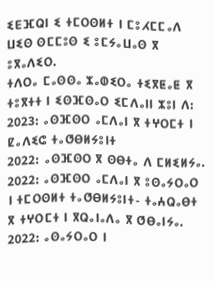ⵉⴹⴼⵕⵏ ⵉ ⵜⵎⵔⵙⵍⵜ ⵏ ⵎⵓⵃⵎⵎⴰⴷ ⵡⵉⵙ ⵙⵎⵎⵓⵙ ⵉ ⵓⵎⵢⴰⵡⴰⵙ ⴳ ⵓⴳⴰⴷⵉⵔ.
ⵜⴷⵔⴰ ⵎⴰⵙⵙⴰ ⵣⴰⵀⵉⵔⴰ ⵜⵉⴳⵟⴰⵟ ⴳ ⵜⵓⴳⵜⵜ ⵏ ⵉⵙⴼⵙⴰⵔ ⵉⵎⴷⴰⵏⵏ ⵣⵓⵏ ⴷ:
2023: ⴰⵙⴼⵙⵔ ⴰⵎⴷⴰⵏ ⴳ ⵜⵖⵔⵎⵜ ⵏ ⵇⴰⴷⵉⵛ ⵜⴰⵚⴱⵍⵢⵓⵏⵜ
2022: ⴰⵙⴼⵙⵔ ⴳ ⵙⴱⵜⴰ ⴷ ⵎⵍⵉⵍⵢⴰ.
2022: ⴰⵙⴼⵙⵔ ⴰⵎⴷⴰⵏ ⴳ ⵓⵙⴰⵢⵔⴰⵔ ⵏ ⵜⵎⵔⵙⵍⵜ ⵜⴰⵚⴱⵍⵢⵓⵏⵜ- ⵜⴰⵄⵕⴰⴱⵜ ⴳ ⵜⵖⵔⵎⵜ ⵏ ⴳⵕⴰⵏⴰⴷⴰ ⴳ ⵚⴱⴰⵏⵢⴰ.
2022: ⴰⵙⴰⵢⵔⴰⵔ ⵏ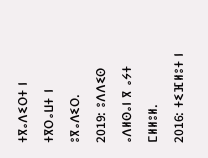ⵜⴳⴰⴷⵉⵔⵜ ⵏ ⵜⴳⵔⴰⵡⵜ ⵏ ⵓⴳⴰⴷⵉⵔ.
2019: ⵓⴷⴷⵉⵙ ⴰⴷⵍⵙⴰⵏ ⴳ ⴰⵢⵜ ⵎⵍⵍⵓⵍ.
2016: ⵜⵉⴼⵍⵓⵜ ⵏ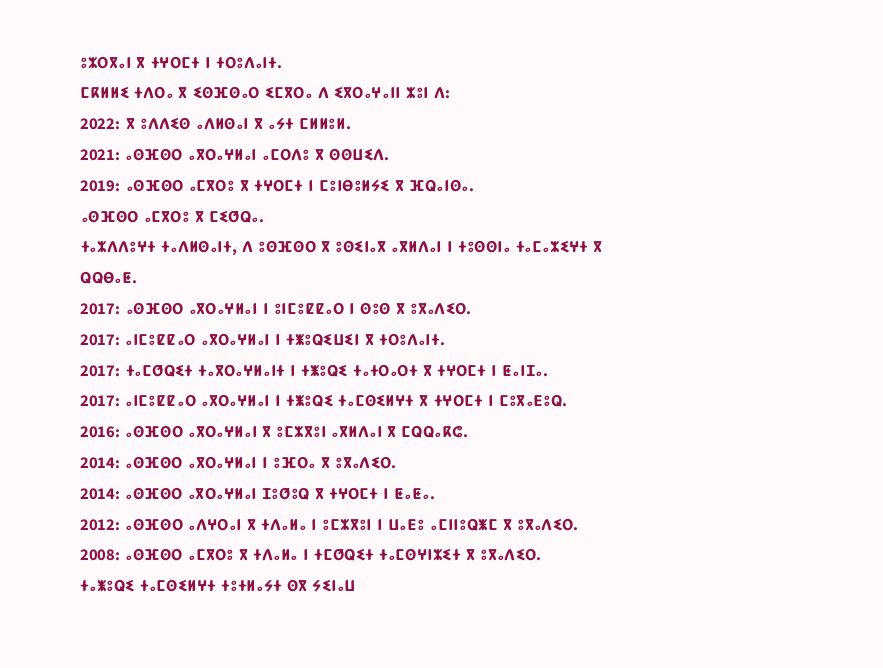ⵓⵣⵔⴳⴰⵏ ⴳ ⵜⵖⵔⵎⵜ ⵏ ⵜⵔⵓⴷⴰⵏⵜ.
ⵎⴽⵍⵍⵉ ⵜⴷⵔⴰ ⴳ ⵉⵙⴼⵙⴰⵔ ⵉⵎⴳⵔⴰ ⴷ ⵉⴳⵔⴰⵖⴰⵏⵏ ⵣⵓⵏ ⴷ:
2022: ⴳ ⵓⴷⴷⵉⵙ ⴰⴷⵍⵙⴰⵏ ⴳ ⴰⵢⵜ ⵎⵍⵍⵓⵍ.
2021: ⴰⵙⴼⵙⵔ ⴰⴳⵔⴰⵖⵍⴰⵏ ⴰⵎⵔⴷⵓ ⴳ ⵙⵙⵡⵉⴷ.
2019: ⴰⵙⴼⵙⵔ ⴰⵎⴳⵔⵓ ⴳ ⵜⵖⵔⵎⵜ ⵏ ⵎⵓⵏⴱⵓⵍⵢⵉ ⴳ ⴼⵕⴰⵏⵙⴰ.
ⴰⵙⴼⵙⵔ ⴰⵎⴳⵔⵓ ⴳ ⵎⵉⵚⵕⴰ.
ⵜⴰⵣⴷⴷⵓⵖⵜ ⵜⴰⴷⵍⵙⴰⵏⵜ, ⴷ ⵓⵙⴼⵙⵔ ⴳ ⵓⵙⵉⵏⴰⴳ ⴰⴳⵍⴷⴰⵏ ⵏ ⵜⵓⵙⵙⵏⴰ ⵜⴰⵎⴰⵣⵉⵖⵜ ⴳ ⵕⵕⴱⴰⵟ.
2017: ⴰⵙⴼⵙⵔ ⴰⴳⵔⴰⵖⵍⴰⵏ ⵏ ⵓⵏⵎⵓⵇⵇⴰⵔ ⵏ ⵙⵓⵙ ⴳ ⵓⴳⴰⴷⵉⵔ.
2017: ⴰⵏⵎⵓⵇⵇⴰⵔ ⴰⴳⵔⴰⵖⵍⴰⵏ ⵏ ⵜⵥⵓⵕⵉⵡⵉⵏ ⴳ ⵜⵔⵓⴷⴰⵏⵜ.
2017: ⵜⴰⵎⵚⵕⵉⵜ ⵜⴰⴳⵔⴰⵖⵍⴰⵏⵜ ⵏ ⵜⵥⵓⵕⵉ ⵜⴰⵜⵔⴰⵔⵜ ⴳ ⵜⵖⵔⵎⵜ ⵏ ⵟⴰⵏⵊⴰ.
2017: ⴰⵏⵎⵓⵇⵇⴰⵔ ⴰⴳⵔⴰⵖⵍⴰⵏ ⵏ ⵜⵥⵓⵕⵉ ⵜⴰⵎⵙⵉⵍⵖⵜ ⴳ ⵜⵖⵔⵎⵜ ⵏ ⵎⵓⴳⴰⴹⵓⵕ.
2016: ⴰⵙⴼⵙⵔ ⴰⴳⵔⴰⵖⵍⴰⵏ ⴳ ⵓⵎⵣⴳⵓⵏ ⴰⴳⵍⴷⴰⵏ ⴳ ⵎⵕⵕⴰⴽⵛ.
2014: ⴰⵙⴼⵙⵔ ⴰⴳⵔⴰⵖⵍⴰⵏ ⵏ ⵓⴼⵔⴰ ⴳ ⵓⴳⴰⴷⵉⵔ.
2014: ⴰⵙⴼⵙⵔ ⴰⴳⵔⴰⵖⵍⴰⵏ ⵊⵓⵚⵓⵕ ⴳ ⵜⵖⵔⵎⵜ ⵏ ⵟⴰⵟⴰ.
2012: ⴰⵙⴼⵙⵔ ⴰⴷⵖⵔⴰⵏ ⴳ ⵜⴷⴰⵍⴰ ⵏ ⵓⵎⵣⴳⵓⵏ ⵏ ⵡⴰⴹⵓ ⴰⵎⵏⵏⵓⵕⵥⵎ ⴳ ⵓⴳⴰⴷⵉⵔ.
2008: ⴰⵙⴼⵙⵔ ⴰⵎⴳⵔⵓ ⴳ ⵜⴷⴰⵍⴰ ⵏ ⵜⵎⵚⵕⵉⵜ ⵜⴰⵎⵙⵖⵏⵣⵉⵜ ⴳ ⵓⴳⴰⴷⵉⵔ.
ⵜⴰⵥⵓⵕⵉ ⵜⴰⵎⵙⵉⵍⵖⵜ ⵜⵓⵜⵍⴰⵢⵜ ⵙⴳ ⵢⵉⵏⴰⵡ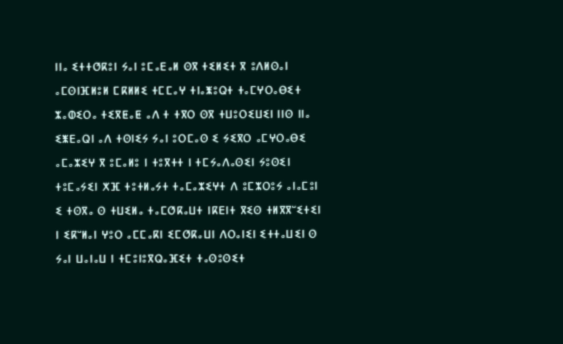ⵏⵏⴰ ⵉⵜⵜⵚⴽⵓⵏ ⵢⴰⵏ ⵓⵎⴰⴹⴰⵍ ⵙⴳ ⵜⵉⵍⵉⵜ ⴳ ⵓⴷⵍⵙⴰⵏ ⴰⵎⵙⵏⴼⵍⵓⵍ ⵎⴽⵍⵍⵉ ⵜⵎⵎⴰⵖ ⵜⵏⴰⵥⵓⵕⵜ ⵜⴰⵎⵖⵔⴰⴱⵉⵜ ⵣⴰⵀⵉⵔⴰ ⵜⵉⴳⵟⴰⵟ ⴰⴷ ⵜ ⵜⴳⵔ ⵙⴳ ⵜⵡⵓⵔⵉⵡⵉⵏ ⵏⵏⵙ ⵏⵏⴰ ⵉⵥⴹⴰⵕⵏ ⴰⴷ ⵜⵙⵏⵉⵢ ⵢⴰⵏ ⵓⵔⵎⴰⵙ ⵉ ⵢⵉⴳⵔ ⴰⵎⵖⵔⴰⴱⵉ ⴰⵎⴰⵣⵉⵖ ⴳ ⵓⵎⴰⵍⵓ ⵏ ⵜⵓⴳⵜⵜ ⵏ ⵜⵎⵢⴰⴷⴰⵙⵉⵏ ⵢⵓⵙⵉⵏ ⵜⵓⵎⴰⵢⵉⵏ ⵅⴼ ⵜⵓⵜⵍⴰⵢⵜ ⵜⴰⵎⴰⵣⵉⵖⵜ ⴷ ⵓⵎⵣⵔⵓⵢ ⴰⵏⴰⵎⵓⵏ ⵉ ⵜⵙⴳⴰ ⵙ ⵜⵡⵉⵍⴰ ⵜⴰⵎⵚⴽⴰⵡⵜ ⵏⴽⴹⵏⵜ ⴳⵉⵙ ⵜⵍⴳⴳⵯⵉⵜⵉⵏ ⵏ ⵉⴽⵯⵍⴰⵏ ⵖⵓⵔ ⴰⵎⵎⴰⴽⵏ ⵉⵎⵚⴽⴰⵡⵏ ⴷⵔⴰⵏⵉⵏ ⵉⵜⵜⴰⵡⵉⵏ ⵙ ⵢⴰⵏ ⵡⴰⵏⴰⵡ ⵏ ⵜⵎⵓⵏⵓⴳⵕⴰⴼⵉⵜ ⵜⴰⵙⵓⵙⵉⵜ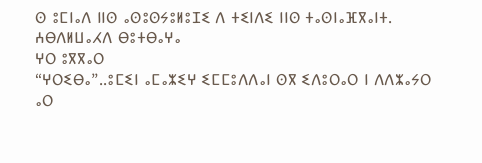ⵙ ⵓⵎⵏⴰⴷ ⵏⵏⵙ ⴰⵙⵓⵙⵢⵓⵍⵓⵊⵉ ⴷ ⵜⵉⵏⴷⵉ ⵏⵏⵙ ⵜⴰⵙⵏⴰⴼⴳⴰⵏⵜ.
ⵄⴱⴷⵍⵡⴰⵃⴷ ⴱⵓⵜⴱⴰⵖⴰ
ⵖⵔ ⵓⴳⴳⴰⵔ
“ⵖⵔⵉⴱⴰ”..ⵓⵎⵉⵏ ⴰⵎⴰⵣⵉⵖ ⵉⵎⵎⵓⴷⴷⴰⵏ ⵙⴳ ⵉⴷⵓⵔⴰⵔ ⵏ ⴷⴷⵣⴰⵢⵔ ⴰⵔ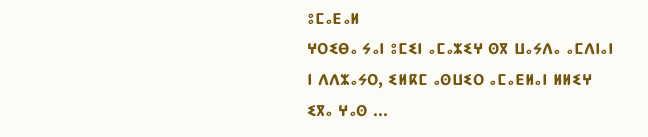ⵓⵎⴰⴹⴰⵍ
ⵖⵔⵉⴱⴰ ⵢⴰⵏ ⵓⵎⵉⵏ ⴰⵎⴰⵣⵉⵖ ⵙⴳ ⵡⴰⵢⴷⴰ ⴰⵎⴷⵏⴰⵏ ⵏ ⴷⴷⵣⴰⵢⵔ, ⵉⵍⴽⵎ ⴰⵙⵡⵉⵔ ⴰⵎⴰⴹⵍⴰⵏ ⵍⵍⵉⵖ ⵉⴳⴰ ⵖⴰⵙ ...